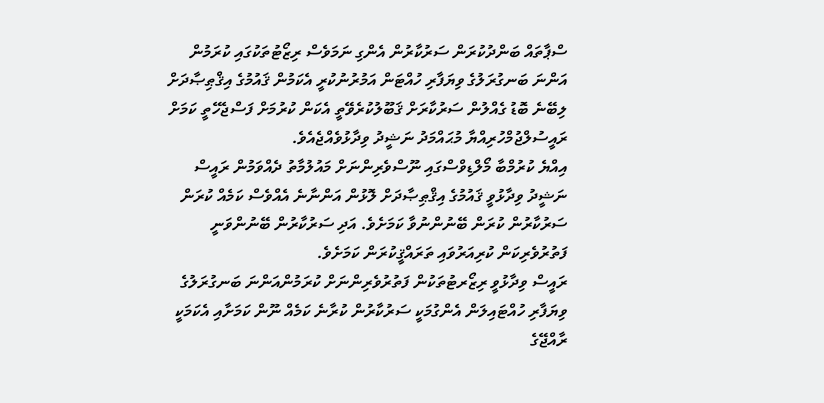ސްޕާތައް ބަންދުކުރަން ސަރުކާރުން އެންގި ނަމަވެސް ރިޒޯޓުތަކުގައި ކުރަމުން އަންނަ ބަނގުރަލުގެ ވިޔަފާރި ހުއްޓަން އަމުރުނުކުރީ އެކަމުން ޤައުމުގެ އިޤްޠިޞާދަށް ލިބޭނެ ބޮޑު ގެއްލުން ސަރުކާރަށް ޤަބޫލުކުރެވޭތީ އެކަން ކުރުމަށް ފަސްޖެހޭތީ ކަމަށް ރައީސުލްޖުމްހުރިއްޔާ މުޙައްމަދު ނަޝީދު ވިދާޅުވެއްޖެއެވެ.
އިއްޔެ ކުރުމްބާ މޯލްޑިވްސްގައި ނޫސްވެރިންނަށް މައުލުމާތު ދެއްވަމުން ރައީސް ނަޝީދު ވިދާޅުވީ ޤައުމުގެ އިޤްޠިޞާދަށް ލޮޅުން އަންނާނެ އެއްވެސް ކަމެއް ކުރަން ސަރުކާރުން ކުރަން ބޭނުންނުވާ ކަމަށެވެ. އަދި ސަރުކާރުން ބޭނުންވަނީ ފަތުރުވެރިކަން ކުރިއަރުވައި ތަރައްޤީކުރަން ކަމަށެވެ.
ރައީސް ވިދާޅުވީ ރިޒޯރޓުތަކުން ފަތުރުވެރިންނަށް ކުރަމުންއަންނަ ބަނގުރަލުގެ ވިޔަފާރި ހުއްޓައިލަން އެންގުމަކީ ސަރުކާރުން ކުރާނެ ކަމެއް ނޫން ކަމަށާއި އެކަމަކީ ރާއްޖޭގެ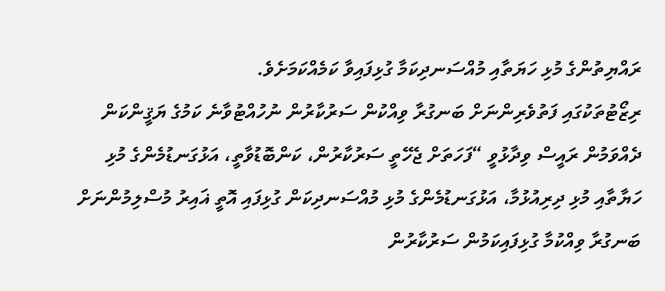ރައްޔިތުންގެ މުޅި ހަޔަތާއި މުއްސަނދިކަމާ ގުޅިފައިވާ ކަމެއްކަމަށެވެ.
ރިޒޯޓުތަކުގައި ފަތުވެރިންނަށް ބަނގުރާ ވިއްކުން ސަރުކާރުން ނުހުއްޓުވާނެ ކަމުގެ ޔަޤީންކަން ދެއްވަމުން ރައީސް ވިދާޅުވީ “ފަހަތަށް ޖެހޭތީ ސަރުކާރުން، ކަންބޮޑުވާތީ، އަޅުގަނޑުމެންގެ މުޅި ހަޔާތާއި މުޅި ދިރިއުޅުމާ، އަޅުގަނޑުމެންގެ މުޅި މުއްސަނދިކަން ގުޅިފައި އޮތީ ޣައިރު މުސްލިމުންނަށް ބަނގުރާ ވިއްކުމާ ގުޅިފައިކަމުން ސަރުކާރުން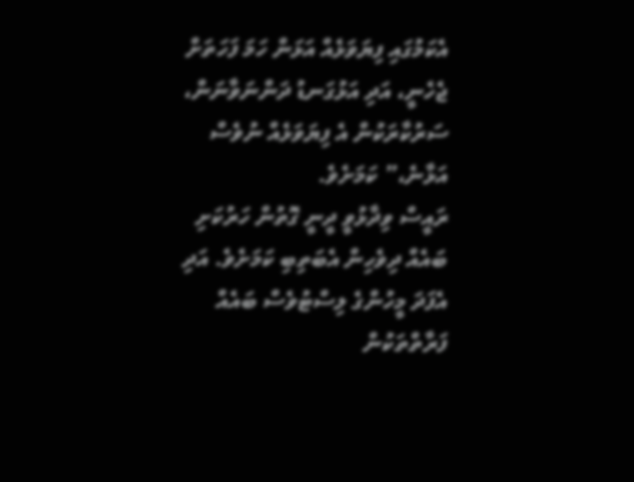އެކަމުގައި ފިޔަވަޅެއް އަޅަން ހަމަ ފަހަތަށް ޖެހެނީ، އަދި އަޅުގަނޑު ދަންނަވާނަން، ސަރުކާރަކުން އެ ފިޔަވަޅެއް ނުވެސް އަޅާނެ،” ކަމަށެވެ.
ރައީސް ވިދާޅުވީ ދީނީ ގޮތުން ހަރުކަށި ބައެއް ދިވެހިން އެބަތިބި ކަމަށެވެ. އަދި އެފަދަ މީހުންގެ ލިސްޓުވެސް ބައެއް ފަރާތްތަކުން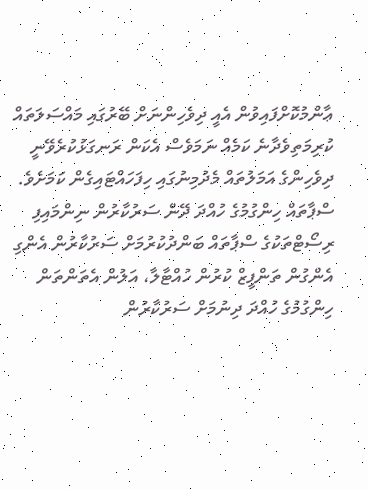ޢާންމުކޮށްފައިވުން އެއީ ދިވެހިންނަށް ބޭރުގައި މައްސަލަތައް ކުރިމަތިވެދާނެ ކަމެއް ނަމަވެސް އެކަން ރަނގަޅުކުރެވޭނީ ދިވެހިންގެ އަމަލުތައް މެދުމިނުގައި ހިފަހައްޓައިގެން ކަމަށެވެ.
ސްޕާތައް ހިންގުމުގެ ހުއްދަ ދޭން ސަރުކާރުން ނިންމައިފި
ރިސޯޓްތަކުގެ ސްޕާތައް ބަންދުކުރުމަށް ސަރުކާރުން އެންގި އެންގުން ތަންފީޒް ކުރުން ހުއްޓާލާ، އަލުން އެތަންތަން ހިންގުމުގެ ހުއްދަ ދިނުމަށް ސަރުކާރުން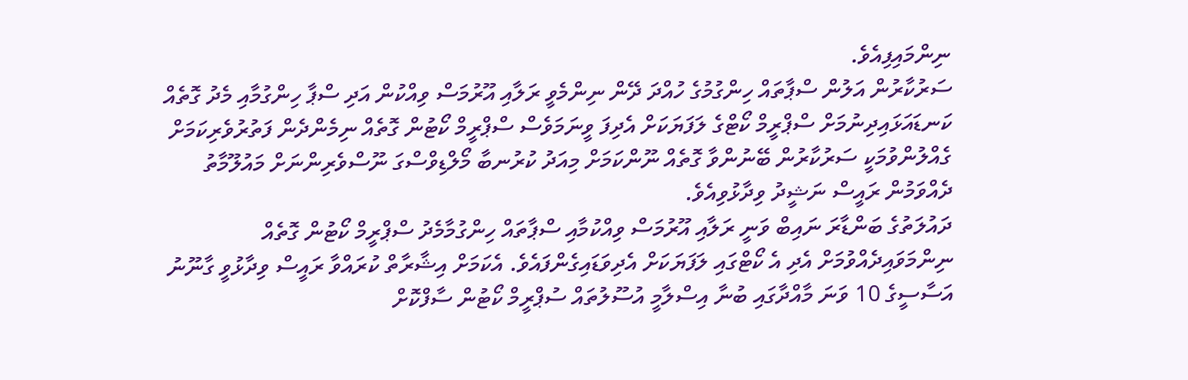ނިންމައިފިއެވެ.
ސަރުކާރުން އަލުން ސްޕާތައް ހިންގުމުގެ ހުއްދަ ދޭން ނިންމެވީ ރަލާއި އޫރުމަސް ވިއްކުން އަދި ސްޕާ ހިންގުމާއި މެދު ގޮތެއް ކަނޑައަޅައިދިނުމަށް ސްޕްރީމް ކޯޓްގެ ލަފަޔަކަށް އެދިފަ ވީނަމަވެސް ސްޕްރީމް ކޯޓުން ގޮތެއް ނިމެންދެން ފަތުރުވެރިކަމަށް ގެއްލުންވުމަކީ ސަރުކާރުން ބޭނުންވާ ގޮތެއް ނޫންކަމަށް މިއަދު ކުރުނބާ މޯލްޑިވްސްގަ ނޫސްވެރިންނަށް މައުލޫމާތު ދެއްވަމުން ރައީސް ނަޝީދު ވިދާޅުވިއެވެ.
ދައުލަތުގެ ބަންޑާރަ ނައިބް ވަނީ ރަލާއި އޫރުމަސް ވިއްކުމާއި ސްޕާތައް ހިންގުމާމެދު ސްޕްރީމް ކޯޓުން ގޮތެއް ނިންމަވައިދެއްވުމަށް އެދި އެ ކޯޓްގައި ލަފަޔަކަށް އެދިވަޑައިގެންފައެވެ. އެކަމަށް އިޝާރާތް ކުރައްވާ ރައީސް ވިދާޅުވީ ގާނޫނު އަސާސީގެ 10 ވަނަ މާއްދާގައި ބުނާ އިސްލާމީ އުސޫލުތައް ސުޕްރީމް ކޯޓުން ސާފްކޮށް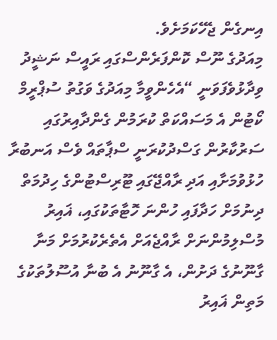އިނގެން ޖެހޭކަމަށެވެ.
މިއަދުގެ ނޫސް ކޮންފަރެންސްގައި ރައީސް ނަޝީދު ވިދާޅުވެފަވަނީ “އެހެންވީމާ މިއަދުގެ ވަގުތު ސުޕްރީމް ކޯޓުން އެ މަސައްކަތް ކުރަމުން ގެންދާއިރުގައި ސަރުކާރުން ގަސްދުކުރަނީ ސްޕާތައް ވެސް އަނބުރާ ހުޅުވުމަށާއި އަދި ރާއްޖޭގައި ޓޫރިސްޓުންގެ ހިދުމަތް ދިނުމަށް ހަދާފައި ހުންނަ ހޮޓާތަކުގައި، ޣައިރު މުސްލިމުންނަށް ރާއްޖެއަށް އެތެރެކުރުމަށް މަނާ ގާނޫނުގެ ދަށުން، އެ ގާނޫނު އެ ބުނާ އުސޫލުތަކުގެ މަތިން ޣައިރު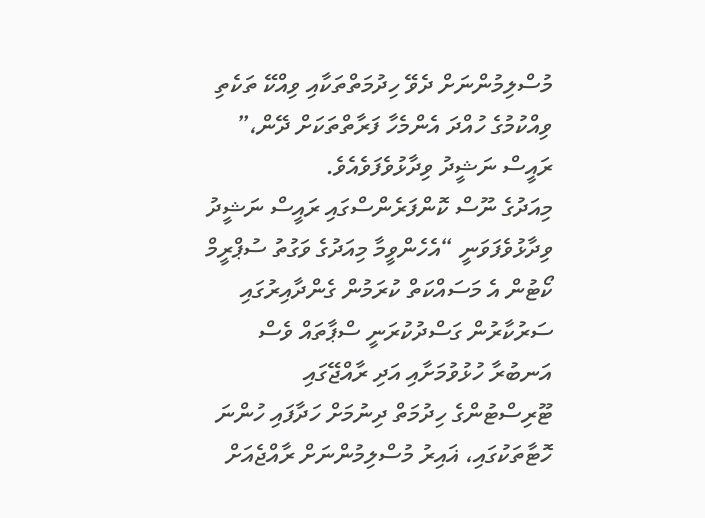މުސްލިމުންނަށް ދެވޭ ހިދުމަތްތަކާއި ވިއްކޭ ތަކެތި ވިއްކުމުގެ ހުއްދަ އެންމެހާ ފަރާތްތަކަށް ދޭން،” ރައީސް ނަޝީދު ވިދާޅުވެފަވެއެވެ.
މިއަދުގެ ނޫސް ކޮންފަރެންސްގައި ރައީސް ނަޝީދު ވިދާޅުވެފަވަނީ “އެހެންވީމާ މިއަދުގެ ވަގުތު ސުޕްރީމް ކޯޓުން އެ މަސައްކަތް ކުރަމުން ގެންދާއިރުގައި ސަރުކާރުން ގަސްދުކުރަނީ ސްޕާތައް ވެސް އަނބުރާ ހުޅުވުމަށާއި އަދި ރާއްޖޭގައި ޓޫރިސްޓުންގެ ހިދުމަތް ދިނުމަށް ހަދާފައި ހުންނަ ހޮޓާތަކުގައި، ޣައިރު މުސްލިމުންނަށް ރާއްޖެއަށް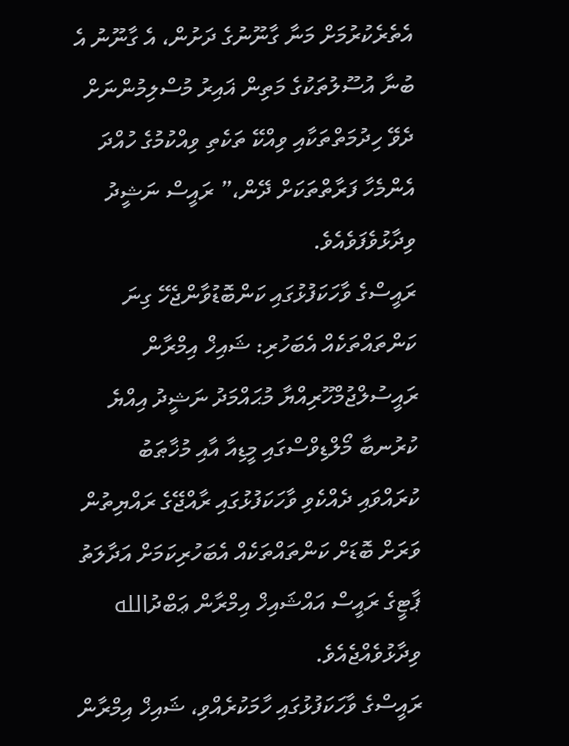އެތެރެކުރުމަށް މަނާ ގާނޫނުގެ ދަށުން، އެ ގާނޫނު އެ ބުނާ އުސޫލުތަކުގެ މަތިން ޣައިރު މުސްލިމުންނަށް ދެވޭ ހިދުމަތްތަކާއި ވިއްކޭ ތަކެތި ވިއްކުމުގެ ހުއްދަ އެންމެހާ ފަރާތްތަކަށް ދޭން،” ރައީސް ނަޝީދު ވިދާޅުވެފަވެއެވެ.
ރައީސްގެ ވާހަކަފުޅުގައި ކަންބޮޑުވާންޖެހޭ ގިނަ ކަންތައްތަކެއް އެބަހުރި: ޝައިޚް އިމްރާން
ރައީސުލްޖުމްހޫރިއްޔާ މުޙައްމަދު ނަޝީދު އިއްޔެ ކުރުނބާ މޯލްޑިވްސްގައި މީޑިއާ އާއި މުޚާޠަބު ކުރައްވައި ދެއްކެވި ވާހަކަފުޅުގައި ރާއްޖޭގެ ރައްޔިތުން ވަރަށް ބޮޑަށް ކަންތައްތަކެއް އެބަހުރިކަމަށް އަދާލަތު ޕާޓީގެ ރައީސް އައްޝައިޚް އިމްރާން ޢަބްދުالله ވިދާޅުވެއްޖެއެވެ.
ރައީސްގެ ވާހަކަފުޅުގައި ހާމަކުރެއްވި، ޝައިޚް އިމްރާން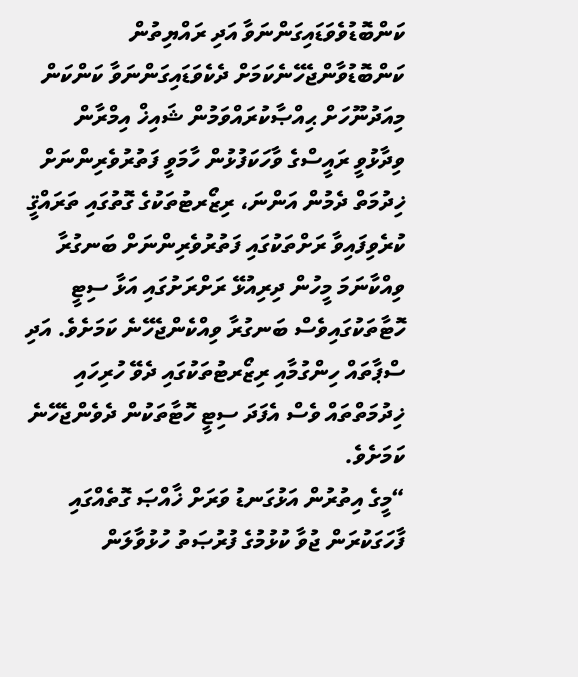ކަންބޮޑުވެވަޑައިގަންނަވާ އަދި ރައްޔިތުން ކަންބޮޑުވާންޖެހޭނެކަމަށް ދެކެވަޑައިގަންނަވާ ކަންކަން މިއަދުނޫހަށް ޙިއްޞާކުރައްވަމުން ޝައިޚް އިމްރާން ވިދާޅުވީ ރައީސްގެ ވާހަކަފުޅުން ހާމަވީ ފަތުރުވެރިންނަށް ޚިދުމަތް ދެމުން އަންނަ، ރިޒޯރޓުތަކުގެ ގޮތުގައި ތަރައްޤީ ކުރެވިފައިވާ ރަށްތަކުގައި ފަތުރުވެރިންނަށް ބަނގުރާ ވިއްކާނަމަ މީހުން ދިރިއުޅޭ ރަށްރަށުގައި އަޅާ ސިޓީ ހޮޓާތަކުގައިވެސް ބަނގުރާ ވިއްކެންޖެހޭނެ ކަމަށެވެ. އަދި ސްޕާތައް ހިންގުމާއި ރިޒޯރޓުތަކުގައި ދެވޭ ހުރިހައި ޚިދުމަތްތައް ވެސް އެފަދަ ސިޓީ ހޮޓާތަކުން ދެވެންޖެހޭނެ ކަމަށެވެ.
“މީގެ އިތުރުން އަޅުގަނޑު ވަރަށް ޚާއްޞަ ގޮތެއްގައި ފާހަގަކުރަން ޖުވާ ކުޅުމުގެ ފުރުޞަތު ހުޅުވާލަން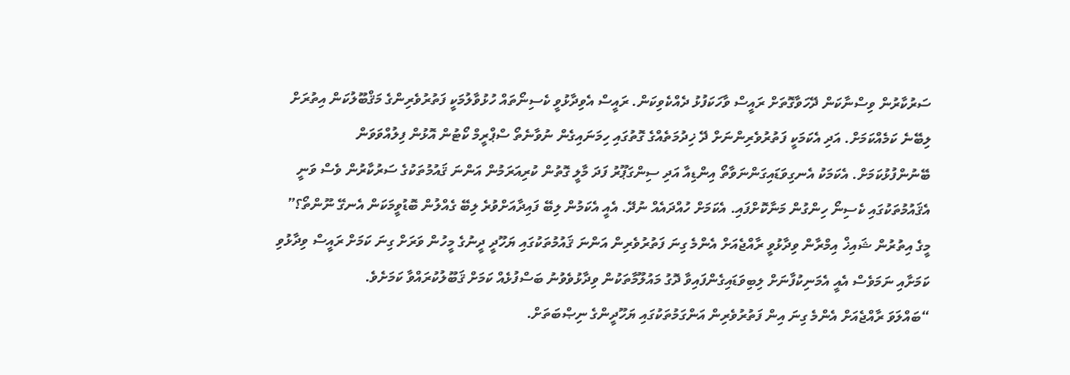ސަރުކާރުން ވިސްނާކަން ދޭހަވާގޮތަށް ރައީސް ވާހަކަފުޅު ދެއްކެވިކަން. ރައީސް އެވިދާޅުވީ ކެސިނޯތައް ހުޅުވާލުމަކީ ފަތުރުވެރިންގެ މަޤްބޫލުކަން އިތުރަށް ލިބޭނެ ކަމެއްކަމަށް. އަދި އެކަމަކީ ފަތުރުވެރިންނަށް ދޭ ޚިދުމަތެއްގެ ގޮތުގައި ހިމަނައިގެން ނުވާނެތޯ ސްޕްރީމް ކޯޓުން އޮޅުން ފިލުއްވަވަން ބޭނުންފުޅުކަމަށް. އެކަމަކު އެނގިވަޑައިގަންނަވާތޯ އިންޑިއާ އަދި ސިންގަޕޫރު ފަދަ މާލީ ގޮތުން ކުރިއަރަމުން އަންނަ ޤައުމުތަކުގެ ސަރުކާރުން ވެސް ވަނީ އެޤައުމުތަކުގައި ކެސިނޯ ހިންގުން މަނާކޮށްފައި. އެކަމަށް ހުއްދައެއް ނުދޭ. އެއީ އެކަމުން ލިބޭ ފައިދާއަށްވުރެ ލިބޭ ގެއްލުން ބޮޑުވީމަކަން އެނގޭ ނޫންތޯ؟”
މީގެ އިތުރުން ޝައިޚް އިމްރާން ވިދާޅުވީ ރާއްޖެއަށް އެންމެ ގިނަ ފަތުރުވެރިން އަންނަ ޤައުމުތަކުގައި ޔަހޫދީ ދީނުގެ މީހުން ވަރަށް ގިނަ ކަމަށް ރައީސް ވިދާޅުވި ކަމަށާއި ނަމަވެސް އެއީ އެމަނިކުފާނަށް ލިބިވަޑައިގެންފައިވާ ދޮގު މައުލޫމާތަކުން ވިދާޅުވެވުނު ބަސްފުޅެއް ކަމަށް ޤަބޫލުކުރައްވާ ކަމަށެވެ.
“ބައްލަވަ ރާއްޖެއަށް އެންމެ ގިނަ އިން ފަތުރުވެރިން އަންގަމުތަކުގައި ޔަހޫދީންގެ ނިޞްބަތަށް.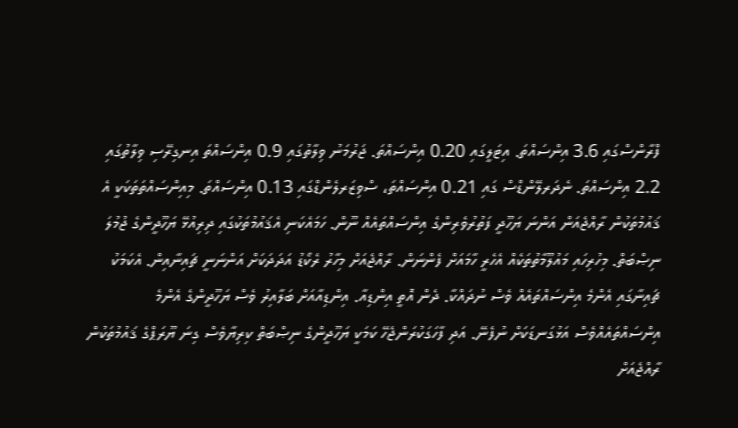ފްރާންސްގައި 3.6 އިންސައްތަ. އިޓަލީގައި 0.20 އިންސައްތަ. ޖަރުމަނު ވިލާތުގައި 0.9 އިންސައްތަ އިނގިރޭސި ވިލާތުގައި 2.2 އިންސައްތަ. ނެދަރލޭންޑްސް ގައި 0.21 އިންސައްތަ، ސްވިޒަރލެންޑްގައި 0.13 އިންސައްތަ. މިއިންސައްތަތަކަކީ އެ ޤައުމުތަކުން ރާއްޖެއަން އަންނަ ޔަހޫދީ ފަތުރުވެރިންގެ އިންސައްތައެއް ނޫން. ހަމައެކަނި އެޤައުމުތަކުގައި ދިރިއުޅޭ ޔަހޫދީންގެ ޖުމުލަ ނިޞްބަތް. މިހުރިހައި މައުލޫމާތުތަކެއް އެހެރީ ހާމައަށް ފެންނަން. ރާއްޖެއަށް މިހާރު ރެކޯޑު އަދަދަކަށް އަންނަނީ ޗައިނާއިން. އެކަމަކު ޗައިނާގައި އެންމެ އިންސައްތައެއް ވެސް ނުދައްކާ. ދެން އޮތީ އިންޑިއާ. އިންޑިއާއަށް ބަލާއިރު ވެސް ޔަހޫދީންގެ އެންމެ އިންސައްތައެއްވެސް އަޅުގަނޑަކަށް ނުފެނޭ. އަދި ފާހަގަކުރަންޖެހޭ ކަމަކީ ޔަހޫދީންގެ ނިޞްބަތް ކިރިޔާވެސް ގިނަ ޔޫރަޕްގެ ޤައުމުތަކުން ރާއްޖެއަށް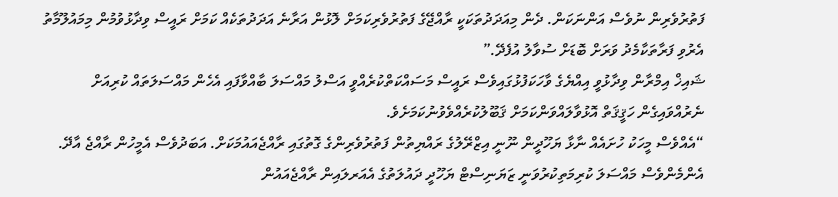ފަތުރުވެރިން ނުވެސް އަންނަކަން. ދެން މިއަދަދުތަކަކީ ރާއްޖޭގެ ފަތުރުވެރިކަމަށް ލޮޅުން އަރާނެ އަދަދުތަކެއް ކަމަށް ރައީސް ވިދާޅުވުމުން މިމައުލޫމާތު އެރުވި ފަރާތަކާމެދު ވަރަށް ބޮޑަށް ސުވާލު އުފެދޭ.”
ޝައިޚް އިމްރާން ވިދާޅުވީ އިއްޔެގެ ވާހަކަފުޅުގައިވެސް ރައީސް މަސައްކަތްކުރެއްވީ އަސްލު މައްސަލަ ބާއްވާފައި އެހެން މައްސަލަތައް ކުރިއަށް ނެރުއްވައިގެން ހަޤީޤަތް އޮޅުވާލައްވަންކަމަށް ޤަބޫލުކުރެއްވެވުނުކަމަށެވެ.
“އެއްވެސް މީހަކު ހުށައެއް ނާޅާ ޔަހޫދީން ނޫނީ އިޒްރޭލުގެ ރައްޔިތުން ފަތުރުވެރިންގެ ގޮތުގައި ރާއްޖެއައުމަކަށް. އަބަދުވެސް އެމީހުން ރާއްޖެ އާދޭ. އެންމެންވެސް މައްސަލަ ކުރިމަތިކުރުވަނީ ޒަޔަނިސްޓް ޔަހޫދީ ދައުލަތުގެ އެއަރލައިން ރާއްޖެއައުން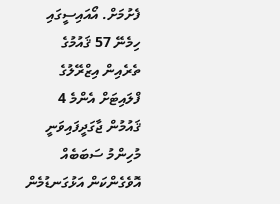ފެށުމަށް. އޯއައިސީގައި ހިމެނޭ 57 ޤައުމުގެ ތެރެއިން އިޒްރޭލުގެ ފްލައިޓަށް އެންމެ 4 ޤައުމުން ޖާގަދީފައިވަނީ މުހިންމު ސަބަބެއް އޮވެގެންކަން އަޅުގަނޑުމެން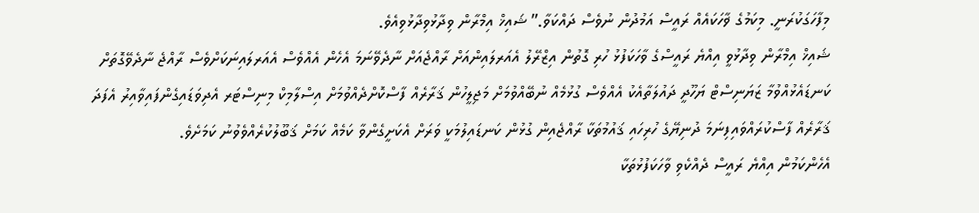މިފާހަގަކުރަނީ. މިކަމުގެ ޥާހަކައެއް ރައީސް އަމުދުން ނުވެސް ދައްކަވާ.” ޝައިޚް އިމްރާން ވިދާޅުވިދާޅުވިއެވެ.
ޝައިޚް އިމްރާން ވިދާޅުވީ އިއްޔެ ރައީސްގެ ވާހަކަފުޅު ހުރި ގޮތުން އިޒްރޭލު އެއަރލައިންއަށް ރާއްޖެއަށް ނާދެވޭނަމަ އެހެން އެއްވެސް އެއަރލައިނަކަށްވެސް ރާއްޖެ ނާދެވޭގޮތަށް ކަނޑައެޅުއްވުމާ ޒަޔަނިސްޓް ޔަހޫދީ ދައުލަތާއެކު އެއްވެސް ގުޅުމެއް ނުބޭއްވުމަށް މަޖިލީހުން ޤަރާރެއް ފާސްކޮށްދެއްވުމަށް އިސްލާމިކް މިނިސްޓަރ އެދިވަޑައިގެންފައިވާއިރު އެފަދަ ޤަރާރެއް ފާސްކުރައްވައިފިނަމަ ދުނިޔޭގެ ހުރިހައި ޤައުމުތަކާ ރާއްޖެއިން ގުޅުން ކަނޑައިލުމަކީ ވަރަށް އެކަށީގެންވާ ކަމެއް ކަމަށް ޤަބޫލުކުރެއްވެވުނު ކަމަށެވެ.
އެހެންކަމުން އިއްޔެ ރައީސް ދެއްކެވި ވާހަކަފުޅުތަކާ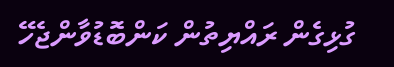ގުޅިގެން ރައްޔިތުން ކަންބޮޑުވާންޖެހޭ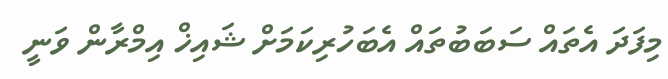މިފަދަ އެތައް ސަބަބުތައް އެބަހުރިކަމަށް ޝައިޚް އިމްރާން ވަނީ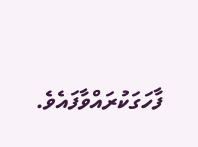ފާހަގަކުރައްވާފައެވެ.